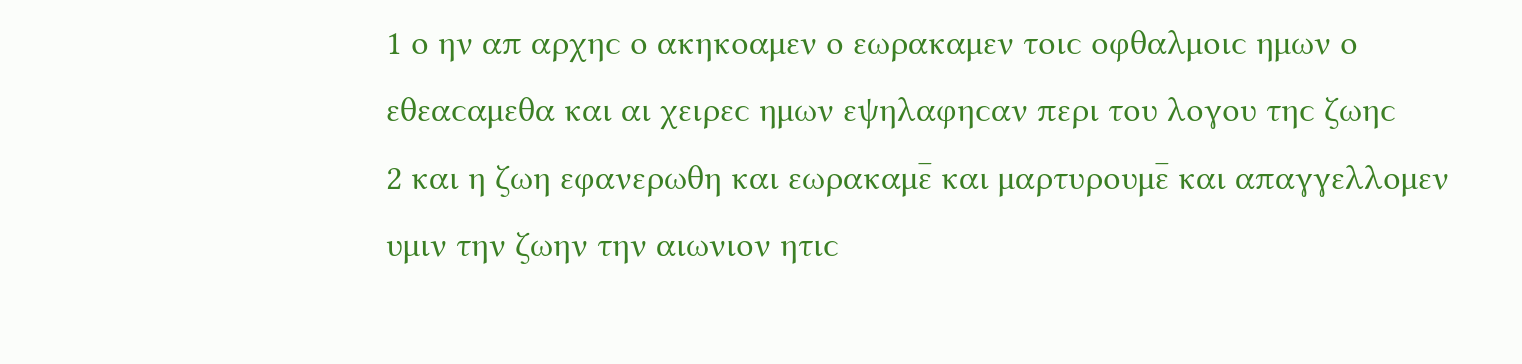1 ο ην απ αρχηϲ ο ακηκοαμεν ο εωρακαμεν τοιϲ οφθαλμοιϲ ημων ο εθεαϲαμεθα και αι χειρεϲ ημων εψηλαφηϲαν περι του λογου τηϲ ζωηϲ
2 και η ζωη εφανερωθη και εωρακαμε̅ και μαρτυρουμε̅ και απαγγελλομεν υμιν την ζωην την αιωνιον ητιϲ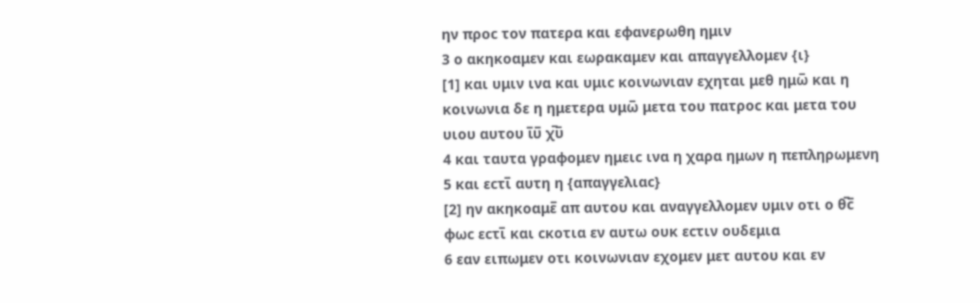ην προϲ τον πατερα και εφανερωθη ημιν
3 ο ακηκοαμεν και εωρακαμεν και απαγγελλομεν {ι}
[1] και υμιν ινα και υμιϲ κοινωνιαν εχηται μεθ ημω̅ και η κοινωνια δε η ημετερα υμω̅ μετα του πατροϲ και μετα του υιου αυτου ι̅υ̅ χ̅υ̅
4 και ταυτα γραφομεν ημειϲ ινα η χαρα ημων η πεπληρωμενη
5 και εϲτι̅ αυτη η {απαγγελιαϲ}
[2] ην ακηκοαμε̅ απ αυτου και αναγγελλομεν υμιν οτι ο θ̅ϲ̅ φωϲ εϲτι̅ και ϲκοτια εν αυτω ουκ εϲτιν ουδεμια
6 εαν ειπωμεν οτι κοινωνιαν εχομεν μετ αυτου και εν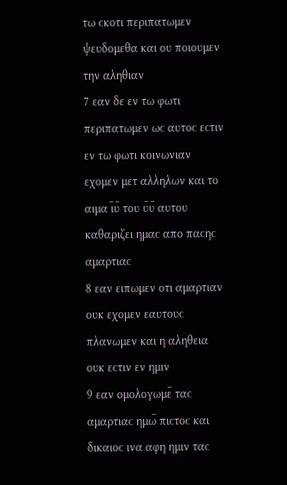τω ϲκοτι περιπατωμεν ψευδομεθα και ου ποιουμεν την αληθιαν
7 εαν δε εν τω φωτι περιπατωμεν ωϲ αυτοϲ εϲτιν εν τω φωτι κοινωνιαν εχομεν μετ αλληλων και το αιμα ι̅υ̅ του υ̅υ̅ αυτου καθαριζει ημαϲ απο παϲηϲ αμαρτιαϲ
8 εαν ειπωμεν οτι αμαρτιαν ουκ εχομεν εαυτουϲ πλανωμεν και η αληθεια ουκ εϲτιν εν ημιν
9 εαν ομολογωμε̅ ταϲ αμαρτιαϲ ημω̅ πιϲτοϲ και δικαιοϲ ινα αφη ημιν ταϲ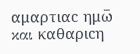αμαρτιαϲ ημω̅ και καθαριϲη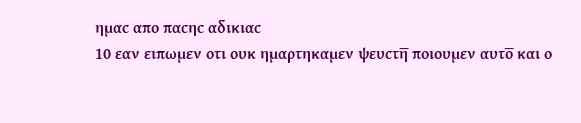ημαϲ απο παϲηϲ αδικιαϲ
10 εαν ειπωμεν οτι ουκ ημαρτηκαμεν ψευϲτη̅ ποιουμεν αυτο̅ και ο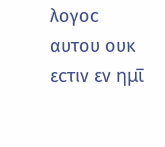λογοϲ αυτου ουκ εϲτιν εν ημι̅